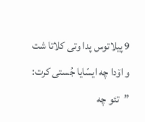9 پیلاتوس پدا وتی کلاتا شت و اۆدا چه ایسّایا جُستی کرت: ”تئو چه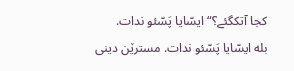کجا آتکگئے؟“ ایسّایا پَسّئو ندات.
بله ایسّایا پَسّئو ندات. مسترێن دینی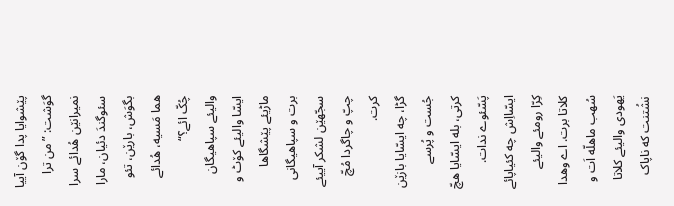پێشوایا پدا گۆن آییا گوَشت: ”من ترا نمیرانێن هُدائے سرا سئوگندَ دئیان، مارا بگوَش، بارێن، تئو هما مَسیه، هُدائے چُکّ ائے؟“
والیئے سپاهیگان ایسّا والیئے کۆٹ و ماڑیئے پێشگاها برت و سپاهیگانی سجّهێن لشکر آییئے چپّ و چاگردا مُچّ کرت.
گڑا، چه ایسّایا بازێن جُست و پُرسے کرتی، بله ایسّایا هچّ پَسّئوے ندات.
ایسّااِش چه کئیاپائے کِرّا رومئے والیئے کلاتا برت. اے وهدا سُهب ماهلّه اَت و یَهودی والیئے کلاتا نشُتنت که ناپاک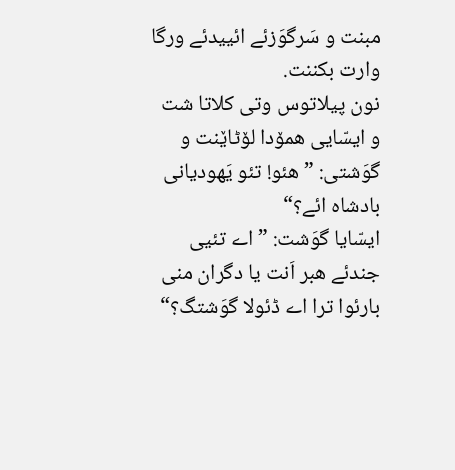مبنت و سَرگوَزئے ائییدئے ورگا وارت بکننت.
نون پیلاتوس وتی کلاتا شت و ایسّایی همۆدا لۆٹاێنت و گوَشتی: ”هئو! تئو یَهودیانی بادشاه ائے؟“
ایسّایا گوَشت: ”اے تئیی جندئے هبر اَنت یا دگران منی بارئوا ترا اے ڈئولا گوَشتگ؟“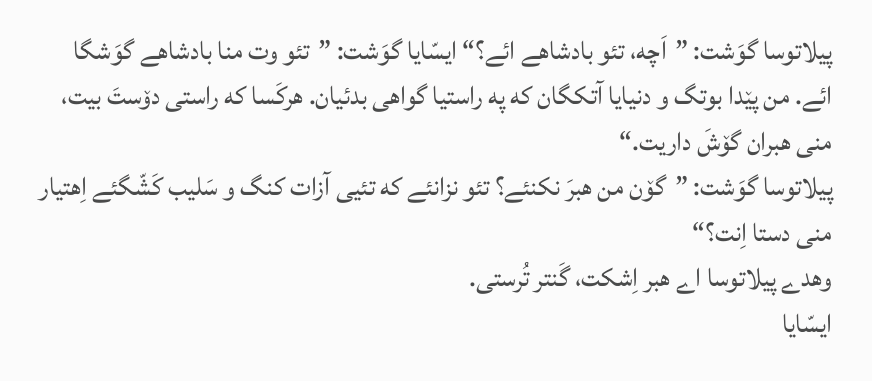پیلاتوسا گوَشت: ”اَچه، تئو بادشاهے ائے؟“ ایسّایا گوَشت: ”تئو وت منا بادشاهے گوَشگا ائے. من پێدا بوتگ و دنیایا آتکگان که په راستیا گواهی بدئیان. هرکَسا که راستی دۆستَ بیت، منی هبران گۆشَ داریت.“
پیلاتوسا گوَشت: ”گۆن من هبرَ نکنئے؟ تئو نزانئے که تئیی آزات کنگ و سَلیب کَشّگئے اِهتیار منی دستا اِنت؟“
وهدے پیلاتوسا اے هبر اِشکت، گَنتر تُرستی.
ایسّایا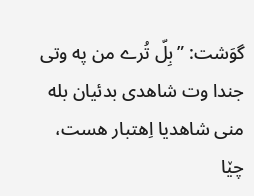گوَشت: ”بِلّ تُرے من په وتی جندا وت شاهدی بدئیان بله منی شاهدیا اِهتبار هست، چێا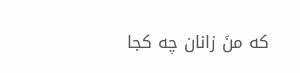که منَ زانان چه کجا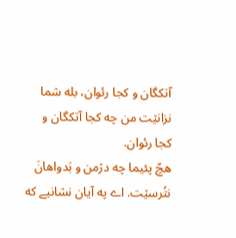آتکگان و کجا رئوان، بله شما نزانێت من چه کجا آتکگان و کجا رئوان.
هچّ پئیما چه دژمن و بَدواهانَ نتُرسێت. اے په آیان نشانیے که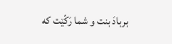بربادَ بنت و شما رَکّێت که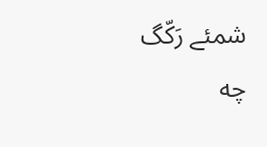شمئے رَکّگ چه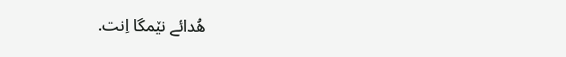هُدائے نێمگا اِنت.